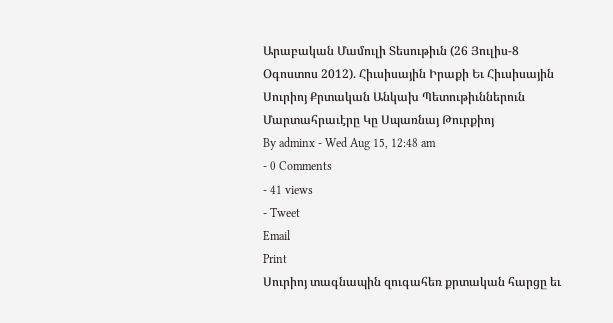Արաբական Մամուլի Տեսութիւն (26 Յուլիս-8 Օգոստոս 2012). Հիւսիսային Իրաքի Եւ Հիւսիսային Սուրիոյ Քրտական Անկախ Պետութիւններուն Մարտահրաւէրը Կը Սպառնայ Թուրքիոյ
By adminx - Wed Aug 15, 12:48 am
- 0 Comments
- 41 views
- Tweet
Email
Print
Սուրիոյ տագնապին զուգահեռ քրտական հարցը եւ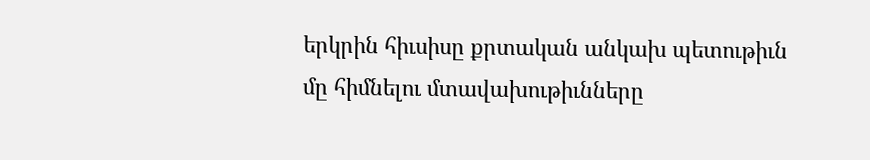երկրին հիւսիսը քրտական անկախ պետութիւն մը հիմնելու մտավախութիւնները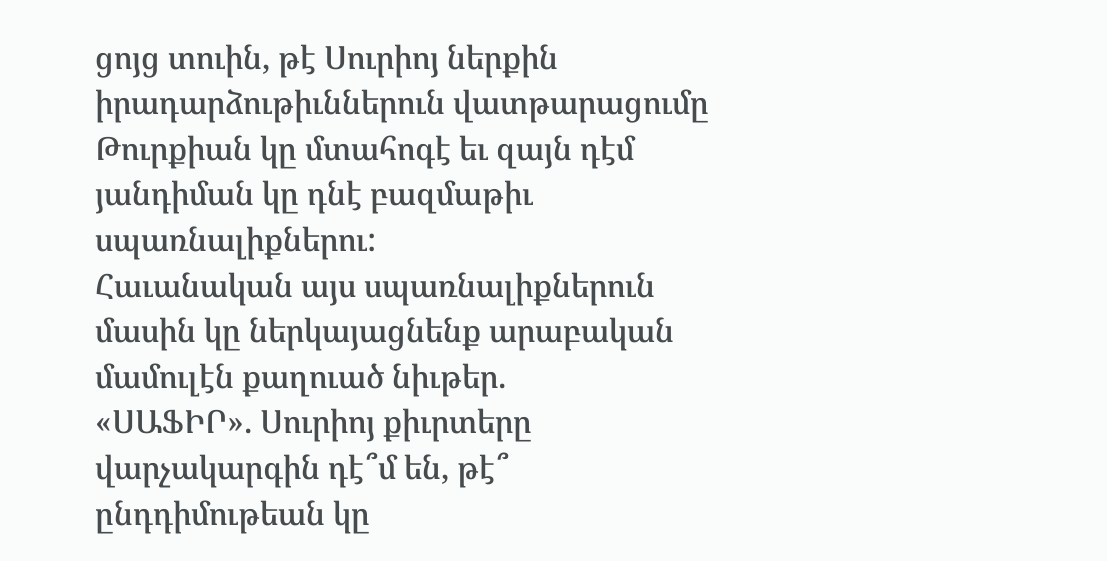ցոյց տուին, թէ Սուրիոյ ներքին իրադարձութիւններուն վատթարացումը Թուրքիան կը մտահոգէ եւ զայն դէմ յանդիման կը դնէ բազմաթիւ սպառնալիքներու:
Հաւանական այս սպառնալիքներուն մասին կը ներկայացնենք արաբական մամուլէն քաղուած նիւթեր.
«ՍԱՖԻՐ». Սուրիոյ քիւրտերը վարչակարգին դէ՞մ են, թէ՞ ընդդիմութեան կը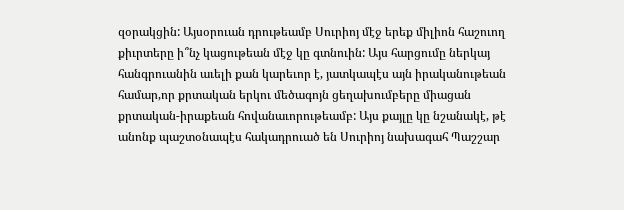զօրակցին: Այսօրուան դրութեամբ Սուրիոյ մէջ երեք միլիոն հաշուող քիւրտերը ի՞նչ կացութեան մէջ կը գտնուին: Այս հարցումը ներկայ հանգրուանին աւելի քան կարեւոր է, յատկապէս այն իրականութեան համար,որ քրտական երկու մեծագոյն ցեղախումբերը միացան քրտական-իրաքեան հովանաւորութեամբ: Այս քայլը կը նշանակէ, թէ անոնք պաշտօնապէս հակադրուած են Սուրիոյ նախագահ Պաշշար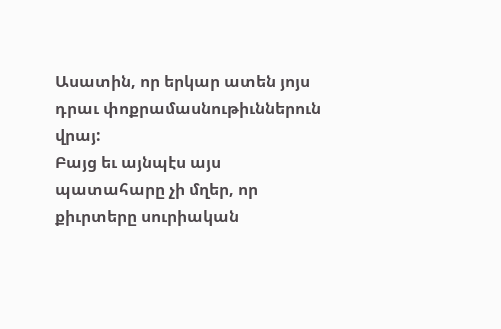Ասատին, որ երկար ատեն յոյս դրաւ փոքրամասնութիւններուն վրայ:
Բայց եւ այնպէս այս պատահարը չի մղեր, որ քիւրտերը սուրիական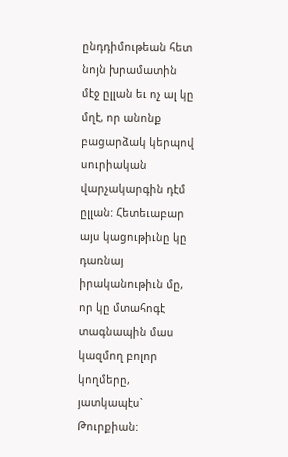ընդդիմութեան հետ նոյն խրամատին մէջ ըլլան եւ ոչ ալ կը մղէ, որ անոնք բացարձակ կերպով սուրիական վարչակարգին դէմ ըլլան: Հետեւաբար այս կացութիւնը կը դառնայ իրականութիւն մը, որ կը մտահոգէ տագնապին մաս կազմող բոլոր կողմերը, յատկապէս` Թուրքիան: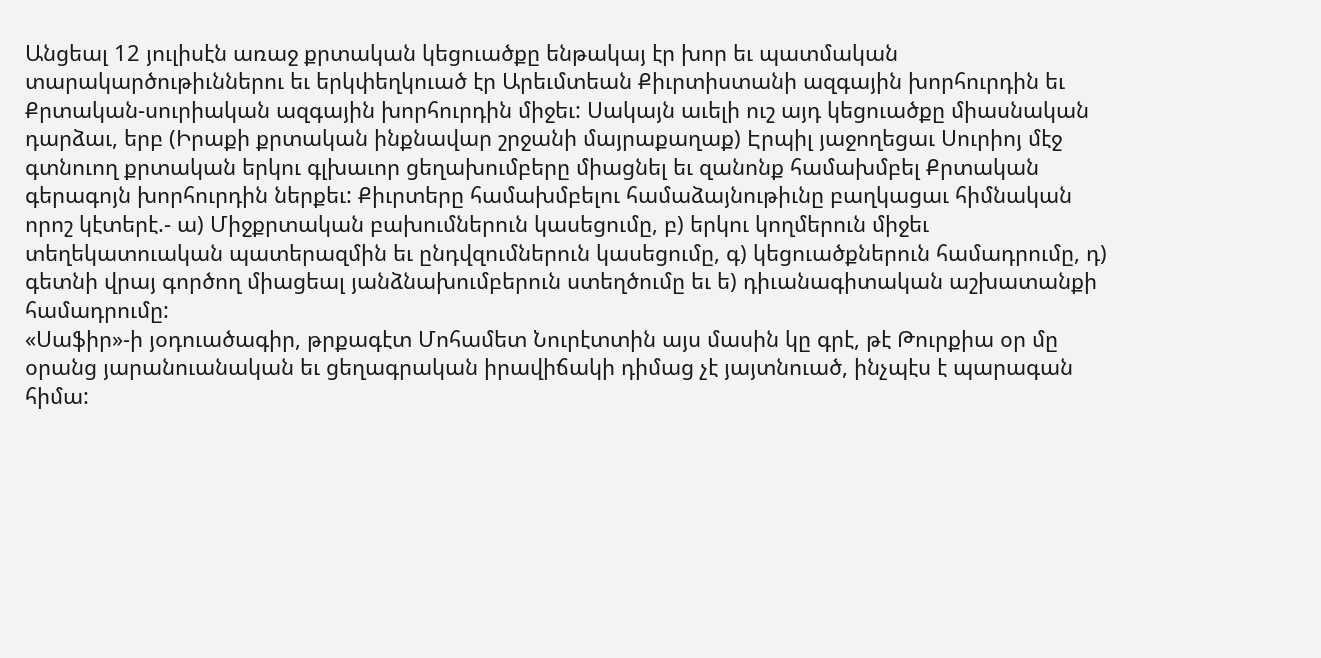Անցեալ 12 յուլիսէն առաջ քրտական կեցուածքը ենթակայ էր խոր եւ պատմական տարակարծութիւններու եւ երկփեղկուած էր Արեւմտեան Քիւրտիստանի ազգային խորհուրդին եւ Քրտական-սուրիական ազգային խորհուրդին միջեւ: Սակայն աւելի ուշ այդ կեցուածքը միասնական դարձաւ, երբ (Իրաքի քրտական ինքնավար շրջանի մայրաքաղաք) Էրպիլ յաջողեցաւ Սուրիոյ մէջ գտնուող քրտական երկու գլխաւոր ցեղախումբերը միացնել եւ զանոնք համախմբել Քրտական գերագոյն խորհուրդին ներքեւ: Քիւրտերը համախմբելու համաձայնութիւնը բաղկացաւ հիմնական որոշ կէտերէ.- ա) Միջքրտական բախումներուն կասեցումը, բ) երկու կողմերուն միջեւ տեղեկատուական պատերազմին եւ ընդվզումներուն կասեցումը, գ) կեցուածքներուն համադրումը, դ) գետնի վրայ գործող միացեալ յանձնախումբերուն ստեղծումը եւ ե) դիւանագիտական աշխատանքի համադրումը:
«Սաֆիր»-ի յօդուածագիր, թրքագէտ Մոհամետ Նուրէտտին այս մասին կը գրէ, թէ Թուրքիա օր մը օրանց յարանուանական եւ ցեղագրական իրավիճակի դիմաց չէ յայտնուած, ինչպէս է պարագան հիմա: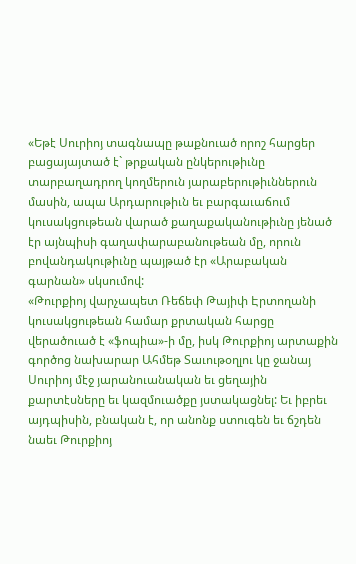«Եթէ Սուրիոյ տագնապը թաքնուած որոշ հարցեր բացայայտած է` թրքական ընկերութիւնը տարբաղադրող կողմերուն յարաբերութիւններուն մասին, ապա Արդարութիւն եւ բարգաւաճում կուսակցութեան վարած քաղաքականութիւնը յենած էր այնպիսի գաղափարաբանութեան մը, որուն բովանդակութիւնը պայթած էր «Արաբական գարնան» սկսումով:
«Թուրքիոյ վարչապետ Ռեճեփ Թայիփ Էրտողանի կուսակցութեան համար քրտական հարցը վերածուած է «ֆոպիա»-ի մը, իսկ Թուրքիոյ արտաքին գործոց նախարար Ահմեթ Տաւութօղլու կը ջանայ Սուրիոյ մէջ յարանուանական եւ ցեղային քարտէսները եւ կազմուածքը յստակացնել: Եւ իբրեւ այդպիսին, բնական է, որ անոնք ստուգեն եւ ճշդեն նաեւ Թուրքիոյ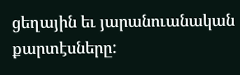ցեղային եւ յարանուանական քարտէսները: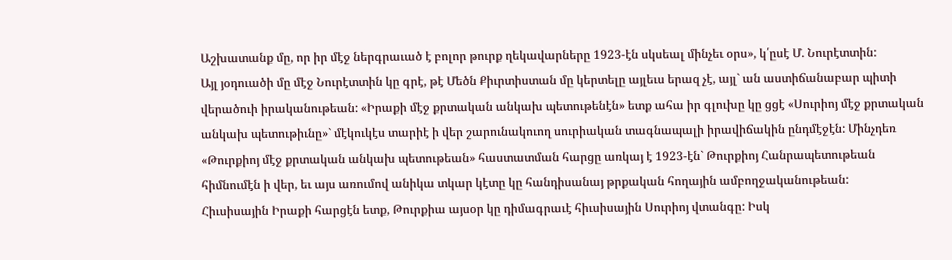Աշխատանք մը, որ իր մէջ ներգրաւած է բոլոր թուրք ղեկավարները 1923-էն սկսեալ մինչեւ օրս», կ՛ըսէ Մ. Նուրէտտին:
Այլ յօդուածի մը մէջ Նուրէտտին կը գրէ, թէ Մեծն Քիւրտիստան մը կերտելը այլեւս երազ չէ, այլ` ան աստիճանաբար պիտի վերածուի իրականութեան: «Իրաքի մէջ քրտական անկախ պետութենէն» ետք ահա իր գլուխը կը ցցէ «Սուրիոյ մէջ քրտական անկախ պետութիւնը»` մէկուկէս տարիէ ի վեր շարունակուող սուրիական տագնապալի իրավիճակին ընդմէջէն: Մինչդեռ «Թուրքիոյ մէջ քրտական անկախ պետութեան» հաստատման հարցը առկայ է 1923-էն` Թուրքիոյ Հանրապետութեան հիմնումէն ի վեր, եւ այս առումով անիկա տկար կէտը կը հանդիսանայ թրքական հողային ամբողջականութեան:
Հիւսիսային Իրաքի հարցէն ետք, Թուրքիա այսօր կը դիմագրաւէ հիւսիսային Սուրիոյ վտանգը: Իսկ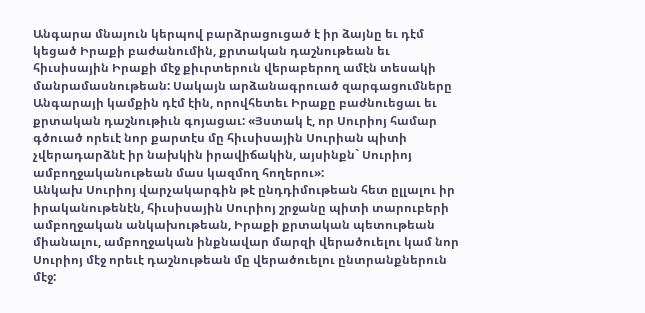Անգարա մնայուն կերպով բարձրացուցած է իր ձայնը եւ դէմ կեցած Իրաքի բաժանումին, քրտական դաշնութեան եւ հիւսիսային Իրաքի մէջ քիւրտերուն վերաբերող ամէն տեսակի մանրամասնութեան: Սակայն արձանագրուած զարգացումները Անգարայի կամքին դէմ էին, որովհետեւ Իրաքը բաժնուեցաւ եւ քրտական դաշնութիւն գոյացաւ: «Յստակ է, որ Սուրիոյ համար գծուած որեւէ նոր քարտէս մը հիւսիսային Սուրիան պիտի չվերադարձնէ իր նախկին իրավիճակին, այսինքն` Սուրիոյ ամբողջականութեան մաս կազմող հողերու»:
Անկախ Սուրիոյ վարչակարգին թէ ընդդիմութեան հետ ըլլալու իր իրականութենէն, հիւսիսային Սուրիոյ շրջանը պիտի տարուբերի ամբողջական անկախութեան, Իրաքի քրտական պետութեան միանալու, ամբողջական ինքնավար մարզի վերածուելու կամ նոր Սուրիոյ մէջ որեւէ դաշնութեան մը վերածուելու ընտրանքներուն մէջ: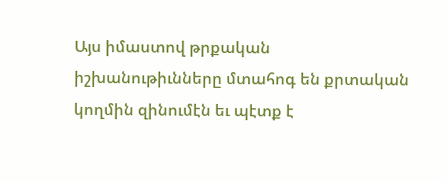Այս իմաստով թրքական իշխանութիւնները մտահոգ են քրտական կողմին զինումէն եւ պէտք է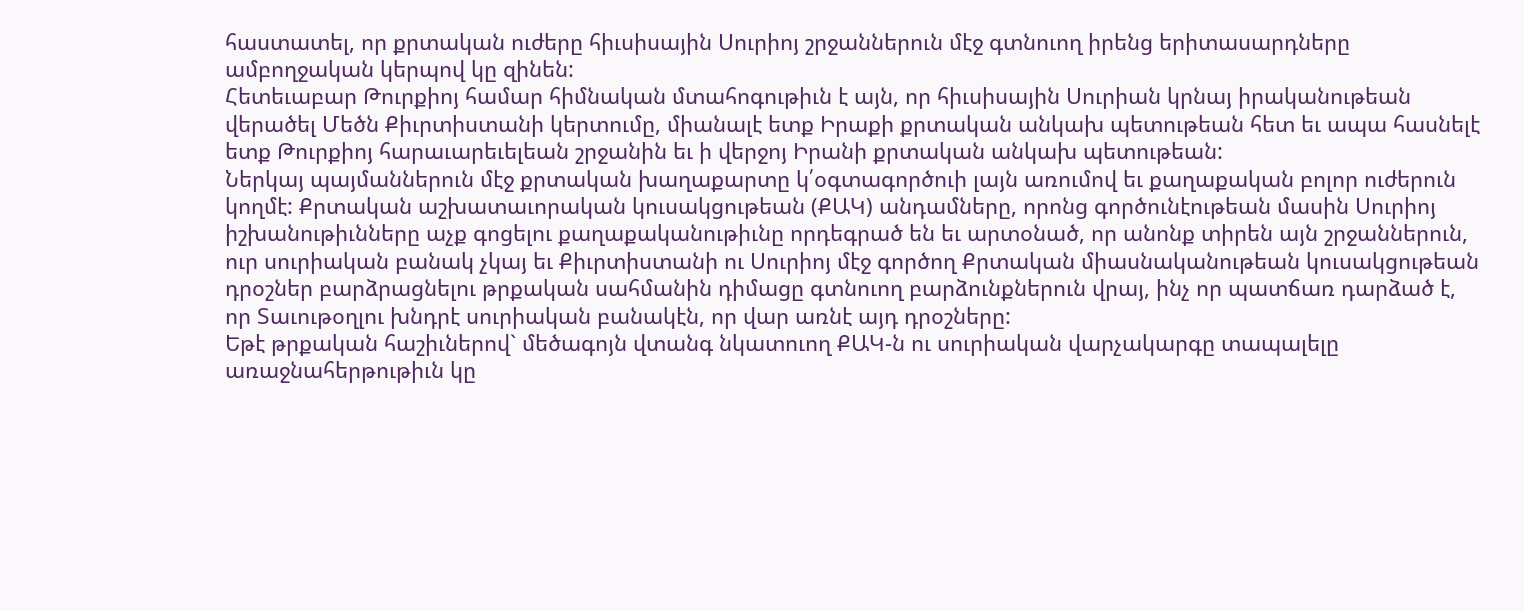հաստատել, որ քրտական ուժերը հիւսիսային Սուրիոյ շրջաններուն մէջ գտնուող իրենց երիտասարդները ամբողջական կերպով կը զինեն:
Հետեւաբար Թուրքիոյ համար հիմնական մտահոգութիւն է այն, որ հիւսիսային Սուրիան կրնայ իրականութեան վերածել Մեծն Քիւրտիստանի կերտումը, միանալէ ետք Իրաքի քրտական անկախ պետութեան հետ եւ ապա հասնելէ ետք Թուրքիոյ հարաւարեւելեան շրջանին եւ ի վերջոյ Իրանի քրտական անկախ պետութեան:
Ներկայ պայմաններուն մէջ քրտական խաղաքարտը կ՛օգտագործուի լայն առումով եւ քաղաքական բոլոր ուժերուն կողմէ: Քրտական աշխատաւորական կուսակցութեան (ՔԱԿ) անդամները, որոնց գործունէութեան մասին Սուրիոյ իշխանութիւնները աչք գոցելու քաղաքականութիւնը որդեգրած են եւ արտօնած, որ անոնք տիրեն այն շրջաններուն, ուր սուրիական բանակ չկայ եւ Քիւրտիստանի ու Սուրիոյ մէջ գործող Քրտական միասնականութեան կուսակցութեան դրօշներ բարձրացնելու թրքական սահմանին դիմացը գտնուող բարձունքներուն վրայ, ինչ որ պատճառ դարձած է, որ Տաւութօղլու խնդրէ սուրիական բանակէն, որ վար առնէ այդ դրօշները:
Եթէ թրքական հաշիւներով` մեծագոյն վտանգ նկատուող ՔԱԿ-ն ու սուրիական վարչակարգը տապալելը առաջնահերթութիւն կը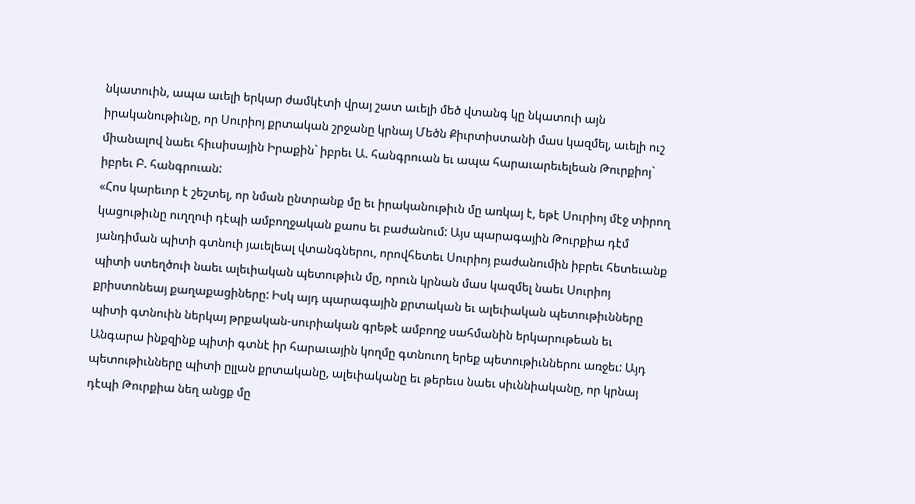նկատուին, ապա աւելի երկար ժամկէտի վրայ շատ աւելի մեծ վտանգ կը նկատուի այն իրականութիւնը, որ Սուրիոյ քրտական շրջանը կրնայ Մեծն Քիւրտիստանի մաս կազմել, աւելի ուշ միանալով նաեւ հիւսիսային Իրաքին` իբրեւ Ա. հանգրուան եւ ապա հարաւարեւելեան Թուրքիոյ` իբրեւ Բ. հանգրուան:
«Հոս կարեւոր է շեշտել, որ նման ընտրանք մը եւ իրականութիւն մը առկայ է, եթէ Սուրիոյ մէջ տիրող կացութիւնը ուղղուի դէպի ամբողջական քաոս եւ բաժանում: Այս պարագային Թուրքիա դէմ յանդիման պիտի գտնուի յաւելեալ վտանգներու, որովհետեւ Սուրիոյ բաժանումին իբրեւ հետեւանք պիտի ստեղծուի նաեւ ալեւիական պետութիւն մը, որուն կրնան մաս կազմել նաեւ Սուրիոյ քրիստոնեայ քաղաքացիները: Իսկ այդ պարագային քրտական եւ ալեւիական պետութիւնները պիտի գտնուին ներկայ թրքական-սուրիական գրեթէ ամբողջ սահմանին երկարութեան եւ Անգարա ինքզինք պիտի գտնէ իր հարաւային կողմը գտնուող երեք պետութիւններու առջեւ: Այդ պետութիւնները պիտի ըլլան քրտականը, ալեւիականը եւ թերեւս նաեւ սիւննիականը, որ կրնայ դէպի Թուրքիա նեղ անցք մը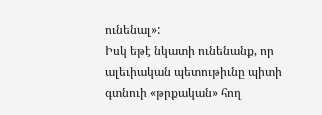ունենալ»:
Իսկ եթէ նկատի ունենանք, որ ալեւիական պետութիւնը պիտի գտնուի «թրքական» հող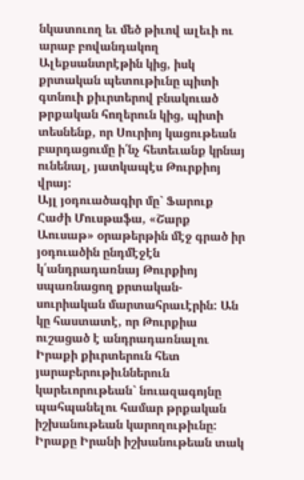նկատուող եւ մեծ թիւով ալեւի ու արաբ բովանդակող Ալեքսանտրէթին կից, իսկ քրտական պետութիւնը պիտի գտնուի քիւրտերով բնակուած թրքական հողերուն կից, պիտի տեսնենք, որ Սուրիոյ կացութեան բարդացումը ի՛նչ հետեւանք կրնայ ունենալ, յատկապէս Թուրքիոյ վրայ:
Այլ յօդուածագիր մը` Ֆարուք Հաժի Մուսթաֆա, «Շարք Աուսաթ» օրաթերթին մէջ գրած իր յօդուածին ընդմէջէն կ՛անդրադառնայ Թուրքիոյ սպառնացող քրտական-սուրիական մարտահրաւէրին: Ան կը հաստատէ, որ Թուրքիա ուշացած է անդրադառնալու Իրաքի քիւրտերուն հետ յարաբերութիւններուն կարեւորութեան` նուազագոյնը պահպանելու համար թրքական իշխանութեան կարողութիւնը:
Իրաքը Իրանի իշխանութեան տակ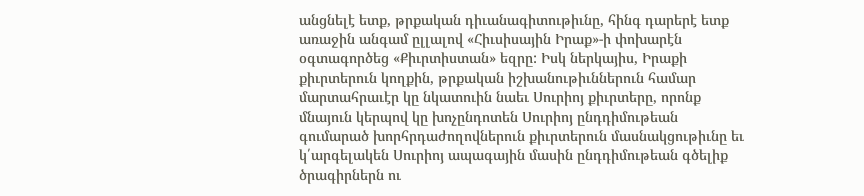անցնելէ ետք, թրքական դիւանագիտութիւնը, հինգ դարերէ ետք առաջին անգամ ըլլալով «Հիւսիսային Իրաք»-ի փոխարէն օգտագործեց «Քիւրտիստան» եզրը: Իսկ ներկայիս, Իրաքի քիւրտերուն կողքին, թրքական իշխանութիւններուն համար մարտահրաւէր կը նկատուին նաեւ Սուրիոյ քիւրտերը, որոնք մնայուն կերպով կը խոչընդոտեն Սուրիոյ ընդդիմութեան գումարած խորհրդաժողովներուն քիւրտերուն մասնակցութիւնը եւ կ՛արգելակեն Սուրիոյ ապագային մասին ընդդիմութեան գծելիք ծրագիրներն ու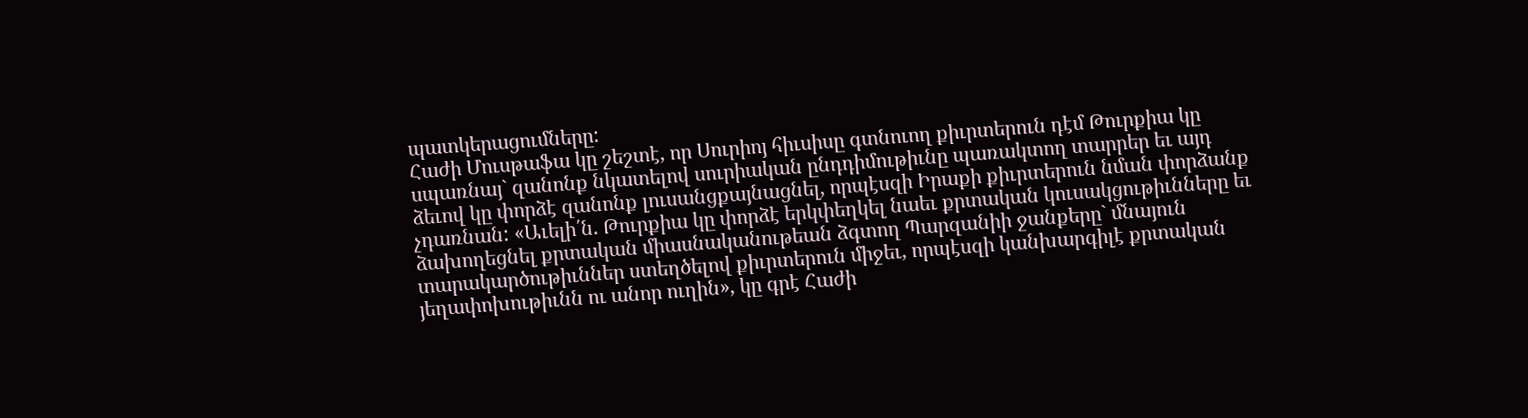պատկերացումները:
Հաժի Մուսթաֆա կը շեշտէ, որ Սուրիոյ հիւսիսը գտնուող քիւրտերուն դէմ Թուրքիա կը սպառնայ` զանոնք նկատելով սուրիական ընդդիմութիւնը պառակտող տարրեր եւ այդ ձեւով կը փորձէ զանոնք լուսանցքայնացնել, որպէսզի Իրաքի քիւրտերուն նման փորձանք չդառնան: «Աւելի՛ն. Թուրքիա կը փորձէ երկփեղկել նաեւ քրտական կուսակցութիւնները եւ ձախողեցնել քրտական միասնականութեան ձգտող Պարզանիի ջանքերը` մնայուն տարակարծութիւններ ստեղծելով քիւրտերուն միջեւ, որպէսզի կանխարգիլէ քրտական յեղափոխութիւնն ու անոր ուղին», կը գրէ Հաժի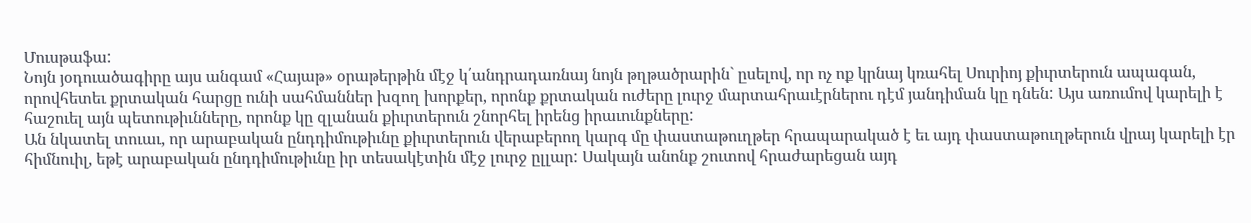Մուսթաֆա:
Նոյն յօդուածագիրը այս անգամ «Հայաթ» օրաթերթին մէջ կ՛անդրադառնայ նոյն թղթածրարին` ըսելով, որ ոչ ոք կրնայ կռահել Սուրիոյ քիւրտերուն ապագան, որովհետեւ քրտական հարցը ունի սահմաններ խզող խորքեր, որոնք քրտական ուժերը լուրջ մարտահրաւէրներու դէմ յանդիման կը դնեն: Այս առումով կարելի է հաշուել այն պետութիւնները, որոնք կը զլանան քիւրտերուն շնորհել իրենց իրաւունքները:
Ան նկատել տուաւ, որ արաբական ընդդիմութիւնը քիւրտերուն վերաբերող կարգ մը փաստաթուղթեր հրապարակած է եւ այդ փաստաթուղթերուն վրայ կարելի էր հիմնուիլ, եթէ արաբական ընդդիմութիւնը իր տեսակէտին մէջ լուրջ ըլլար: Սակայն անոնք շուտով հրաժարեցան այդ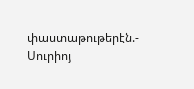փաստաթութերէն.- Սուրիոյ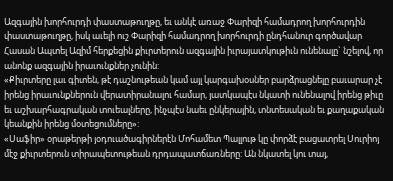Ազգային խորհուրդի փաստաթուղթը, եւ անկէ առաջ Փարիզի համադրող խորհուրդին փաստաթուղթը, իսկ աւելի ուշ Փարիզի համադրող խորհուրդի ընդհանուր գործավար Հասան Ապտել Ազիմ հերքեցին քիւրտերուն ազգային իւրայատկութիւն ունենալը` նշելով, որ անոնք ազգային իրաւունքներ չունին:
«Քիւրտերը լաւ գիտեն, թէ դաշնութեան կամ այլ կարգախօսներ բարձրացնելը բաւարար չէ իրենց իրաւունքներուն վերատիրանալու համար, յատկապէս նկատի ունենալով իրենց թիւը եւ աշխարհագրական տուեալները, ինչպէս նաեւ ընկերային, տնտեսական եւ քաղաքական կեանքին իրենց մօտեցումները»:
«Սաֆիր» օրաթերթի յօդուածագիրներէն Մոհամետ Պալլութ կը փորձէ բացատրել Սուրիոյ մէջ քիւրտերուն տիրապետութեան դրդապատճառները: Ան նկատել կու տայ,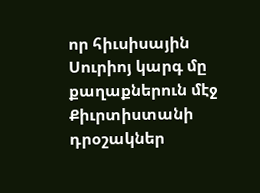որ հիւսիսային Սուրիոյ կարգ մը քաղաքներուն մէջ Քիւրտիստանի դրօշակներ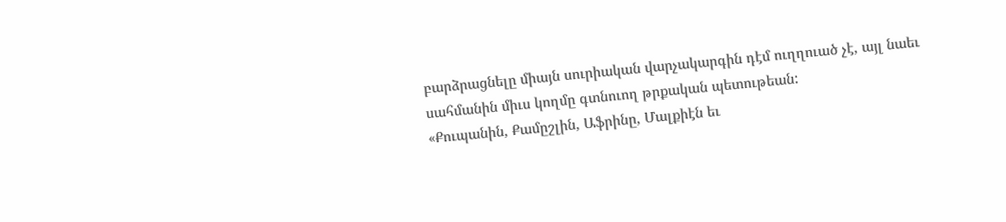բարձրացնելը միայն սուրիական վարչակարգին դէմ ուղղուած չէ, այլ նաեւ սահմանին միւս կողմը գտնուող թրքական պետութեան:
«Քուպանին, Քամըշլին, Աֆրինը, Մալքիէն եւ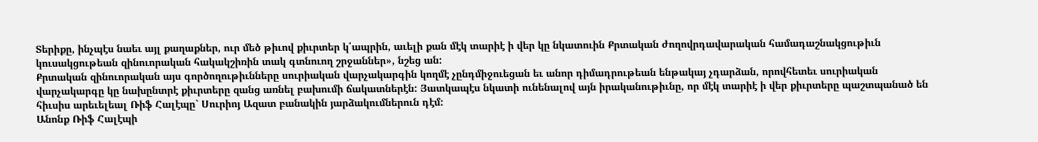Տերիքը, ինչպէս նաեւ այլ քաղաքներ, ուր մեծ թիւով քիւրտեր կ՛ապրին, աւելի քան մէկ տարիէ ի վեր կը նկատուին Քրտական ժողովրդավարական համադաշնակցութիւն կուսակցութեան զինուորական հակակշիռին տակ գտնուող շրջաններ», նշեց ան:
Քրտական զինուորական այս գործողութիւնները սուրիական վարչակարգին կողմէ չընդմիջուեցան եւ անոր դիմադրութեան ենթակայ չդարձան, որովհետեւ սուրիական վարչակարգը կը նախընտրէ քիւրտերը զանց առնել բախումի ճակատներէն: Յատկապէս նկատի ունենալով այն իրականութիւնը, որ մէկ տարիէ ի վեր քիւրտերը պաշտպանած են հիւսիս արեւելեալ Ռիֆ Հալէպը` Սուրիոյ Ազատ բանակին յարձակումներուն դէմ:
Անոնք Ռիֆ Հալէպի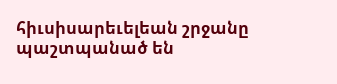հիւսիսարեւելեան շրջանը պաշտպանած են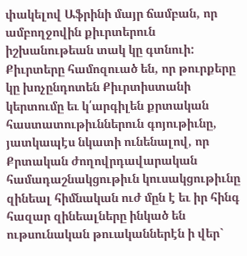փակելով Աֆրինի մայր ճամբան, որ ամբողջովին քիւրտերուն իշխանութեան տակ կը գտնուի: Քիւրտերը համոզուած են, որ թուրքերը կը խոչընդոտեն Քիւրտիստանի կերտումը եւ կ՛արգիլեն քրտական հաստատութիւններուն գոյութիւնը, յատկապէս նկատի ունենալով, որ Քրտական ժողովրդավարական համադաշնակցութիւն կուսակցութիւնը զինեալ հիմնական ուժ մըն է եւ իր հինգ հազար զինեալները ինկած են ութսունական թուականներէն ի վեր`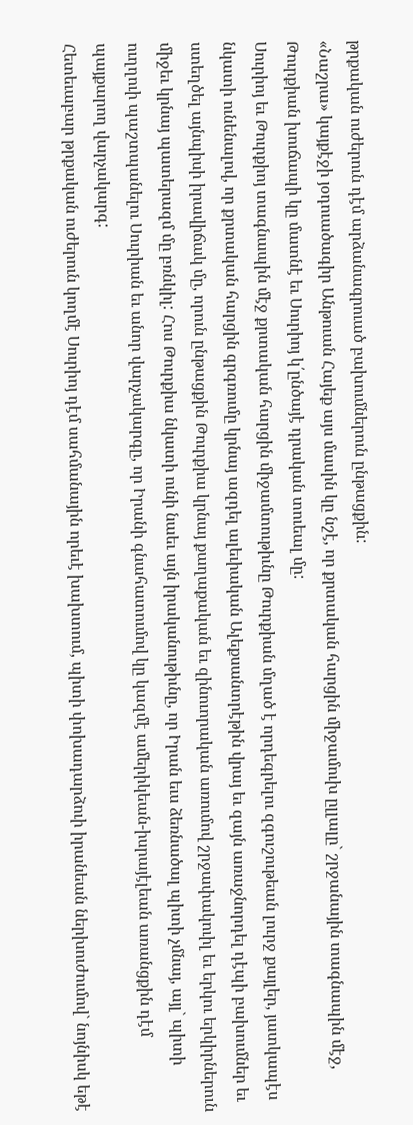թրքական ուժերուն դէմ արձանագրուած բախումներուն ընթացքին:
«Նաշրա» կայքէջի յօդուածագիր Անթուան Հայեք այս մասին կը նշէ, որ քրտական հարցին միջամուխ ըլլալը` շրջանային տագնապին մէջ, Թուրքիան խուճապի կը մատնէ եւ Սուրիոյ կ՛ընծայէ դրական տուեալ մը:
Սուրիոյ եւ Թուրքիոյ տագնապին մէջ քրտական հարցին միջամտութիւնը Թուրքիան մղած է որդեգրելու զգուշութեան լուրջ քայլեր, յատկապէս նկատի ունենալով, որ քրտական հարցին գրգռումը կրնայ ազդել ալեւիական Ալեքսանտրէթին վրայ եւ զայն առաջնորդել դէպի բախումներ եւ ստեղծել այնպիսի իրավիճակ մը, որուն ընթացքին Թուրքիա կրնայ քաղաքական եւ զինուորական առումով շրջափակուիլ եւ երկու երկիրներուն միջեւ կրնայ պատերազմ մը բռնկիլ: Հոս Թուրքիա նկատի ունի նաեւ այն իրականութիւնը, որ Իրան եւս ձեռնածալ պիտի չմնայ, այլ` պիտի ուղղուի պաշտպանելու Սուրիան եւ անոր վարչակարգը, որ Իրանի գնահատումով կը կազմէ ամերիկեան-իսրայէլեան առանցքին դէմ պայքարող վարչակարգ:
Հետեւաբար թրքական ուժերուն կողմէ Սուրիոյ դէմ սահմանային որեւէ խախտում, պիտի փոխադարձուի իրանեան ներխուժումով` նոյնիսկ եթէ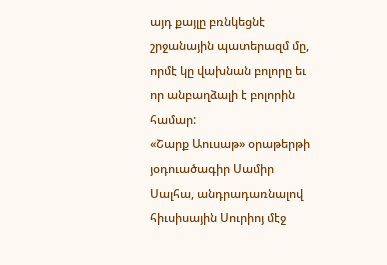այդ քայլը բռնկեցնէ շրջանային պատերազմ մը, որմէ կը վախնան բոլորը եւ որ անբաղձալի է բոլորին համար:
«Շարք Աուսաթ» օրաթերթի յօդուածագիր Սամիր Սալհա, անդրադառնալով հիւսիսային Սուրիոյ մէջ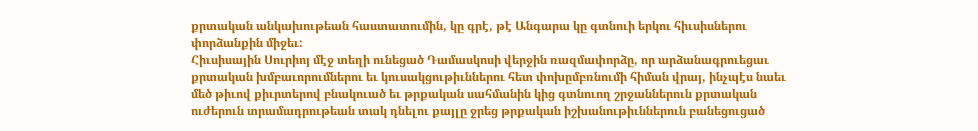քրտական անկախութեան հաստատումին, կը գրէ, թէ Անգարա կը գտնուի երկու հիւսիսներու փորձանքին միջեւ:
Հիւսիսային Սուրիոյ մէջ տեղի ունեցած Դամասկոսի վերջին ռազմափորձը, որ արձանագրուեցաւ քրտական խմբաւորումներու եւ կուսակցութիւններու հետ փոխըմբռնումի հիման վրայ, ինչպէս նաեւ մեծ թիւով քիւրտերով բնակուած եւ թրքական սահմանին կից գտնուող շրջաններուն քրտական ուժերուն տրամադրութեան տակ դնելու քայլը ջրեց թրքական իշխանութիւններուն բանեցուցած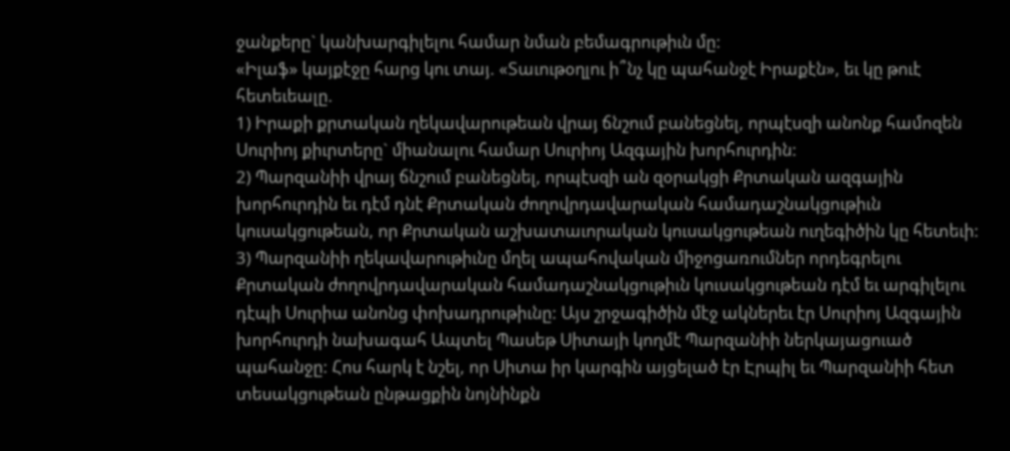ջանքերը` կանխարգիլելու համար նման բեմագրութիւն մը:
«Իլաֆ» կայքէջը հարց կու տայ. «Տաւութօղլու ի՞նչ կը պահանջէ Իրաքէն», եւ կը թուէ հետեւեալը.
1) Իրաքի քրտական ղեկավարութեան վրայ ճնշում բանեցնել, որպէսզի անոնք համոզեն Սուրիոյ քիւրտերը` միանալու համար Սուրիոյ Ազգային խորհուրդին:
2) Պարզանիի վրայ ճնշում բանեցնել, որպէսզի ան զօրակցի Քրտական ազգային խորհուրդին եւ դէմ դնէ Քրտական ժողովրդավարական համադաշնակցութիւն կուսակցութեան, որ Քրտական աշխատաւորական կուսակցութեան ուղեգիծին կը հետեւի:
3) Պարզանիի ղեկավարութիւնը մղել ապահովական միջոցառումներ որդեգրելու Քրտական ժողովրդավարական համադաշնակցութիւն կուսակցութեան դէմ եւ արգիլելու դէպի Սուրիա անոնց փոխադրութիւնը: Այս շրջագիծին մէջ ակներեւ էր Սուրիոյ Ազգային խորհուրդի նախագահ Ապտել Պասեթ Սիտայի կողմէ Պարզանիի ներկայացուած պահանջը: Հոս հարկ է նշել, որ Սիտա իր կարգին այցելած էր Էրպիլ եւ Պարզանիի հետ տեսակցութեան ընթացքին նոյնինքն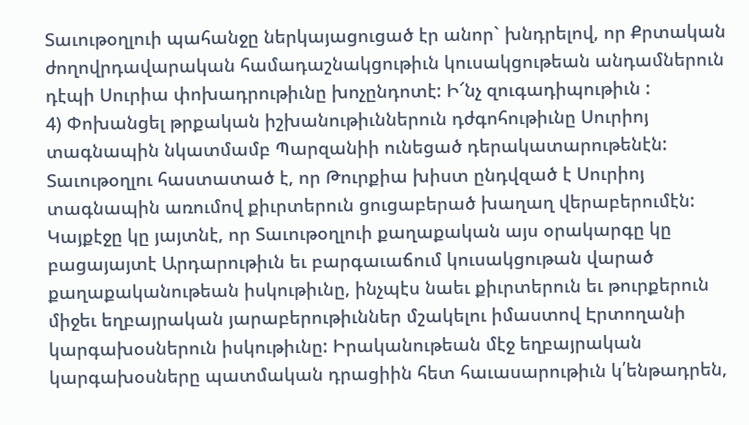Տաւութօղլուի պահանջը ներկայացուցած էր անոր` խնդրելով, որ Քրտական ժողովրդավարական համադաշնակցութիւն կուսակցութեան անդամներուն դէպի Սուրիա փոխադրութիւնը խոչընդոտէ: Ի՜նչ զուգադիպութիւն :
4) Փոխանցել թրքական իշխանութիւններուն դժգոհութիւնը Սուրիոյ տագնապին նկատմամբ Պարզանիի ունեցած դերակատարութենէն: Տաւութօղլու հաստատած է, որ Թուրքիա խիստ ընդվզած է Սուրիոյ տագնապին առումով քիւրտերուն ցուցաբերած խաղաղ վերաբերումէն:
Կայքէջը կը յայտնէ, որ Տաւութօղլուի քաղաքական այս օրակարգը կը բացայայտէ Արդարութիւն եւ բարգաւաճում կուսակցութան վարած քաղաքականութեան իսկութիւնը, ինչպէս նաեւ քիւրտերուն եւ թուրքերուն միջեւ եղբայրական յարաբերութիւններ մշակելու իմաստով Էրտողանի կարգախօսներուն իսկութիւնը: Իրականութեան մէջ եղբայրական կարգախօսները պատմական դրացիին հետ հաւասարութիւն կ՛ենթադրեն,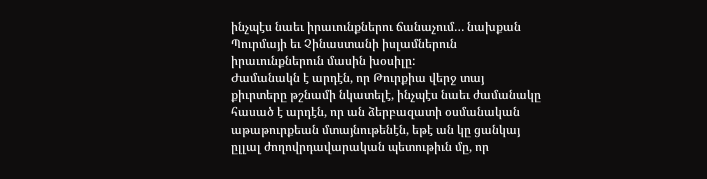ինչպէս նաեւ իրաւունքներու ճանաչում… նախքան Պուրմայի եւ Չինաստանի իսլամներուն իրաւունքներուն մասին խօսիլը:
Ժամանակն է արդէն, որ Թուրքիա վերջ տայ քիւրտերը թշնամի նկատելէ, ինչպէս նաեւ ժամանակը հասած է արդէն, որ ան ձերբազատի օսմանական աթաթուրքեան մտայնութենէն, եթէ ան կը ցանկայ ըլլալ ժողովրդավարական պետութիւն մը, որ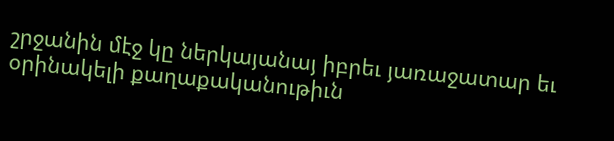շրջանին մէջ կը ներկայանայ իբրեւ յառաջատար եւ օրինակելի քաղաքականութիւն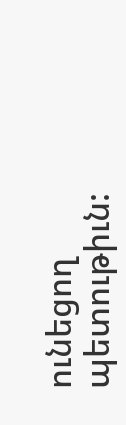ունեցող պետութիւն: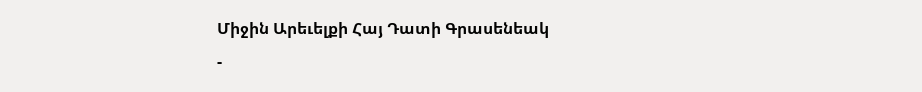Միջին Արեւելքի Հայ Դատի Գրասենեակ
-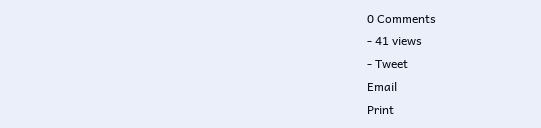0 Comments
- 41 views
- Tweet
Email
Print